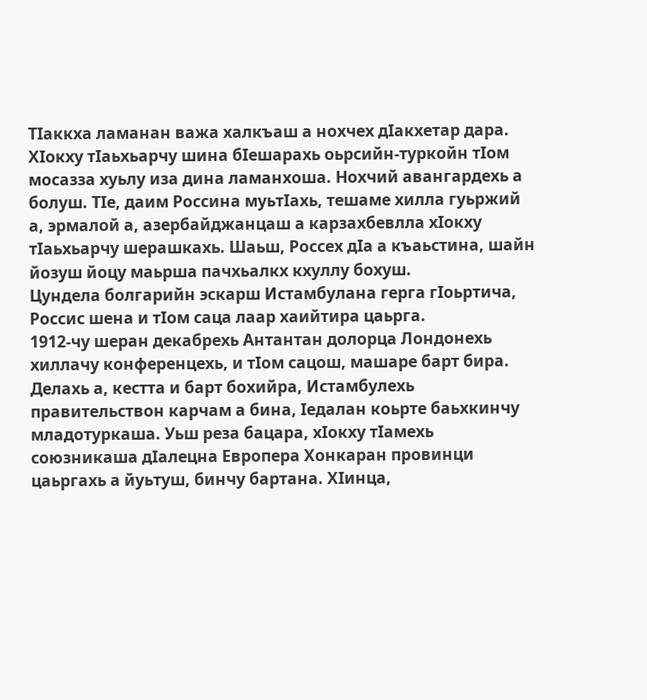Тӏаккха ламанан важа халкъаш а нохчех дӏакхетар дара. Хӏокху тӏаьхьарчу шина бӏешарахь оьрсийн-туркойн тӏом мосазза хуьлу иза дина ламанхоша. Нохчий авангардехь а болуш. Тӏе, даим Россина муьтӏахь, тешаме хилла гуьржий а, эрмалой а, азербайджанцаш а карзахбевлла хӏокху тӏаьхьарчу шерашкахь. Шаьш, Россех дӏа а къаьстина, шайн йозуш йоцу маьрша пачхьалкх кхуллу бохуш.
Цундела болгарийн эскарш Истамбулана герга гӏоьртича, Россис шена и тӏом саца лаар хаийтира цаьрга.
1912-чу шеран декабрехь Антантан долорца Лондонехь хиллачу конференцехь, и тӏом сацош, машаре барт бира. Делахь а, кестта и барт бохийра, Истамбулехь правительствон карчам а бина, ӏедалан коьрте баьхкинчу младотуркаша. Уьш реза бацара, хӏокху тӏамехь союзникаша дӏалецна Европера Хонкаран провинци цаьргахь а йуьтуш, бинчу бартана. Хӏинца,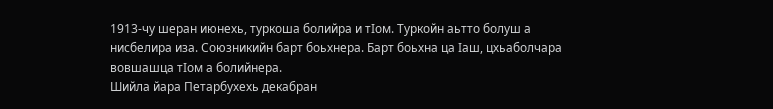1913-чу шеран июнехь, туркоша болийра и тӏом. Туркойн аьтто болуш а нисбелира иза. Союзникийн барт боьхнера. Барт боьхна ца ӏаш, цхьаболчара вовшашца тӏом а болийнера.
Шийла йара Петарбухехь декабран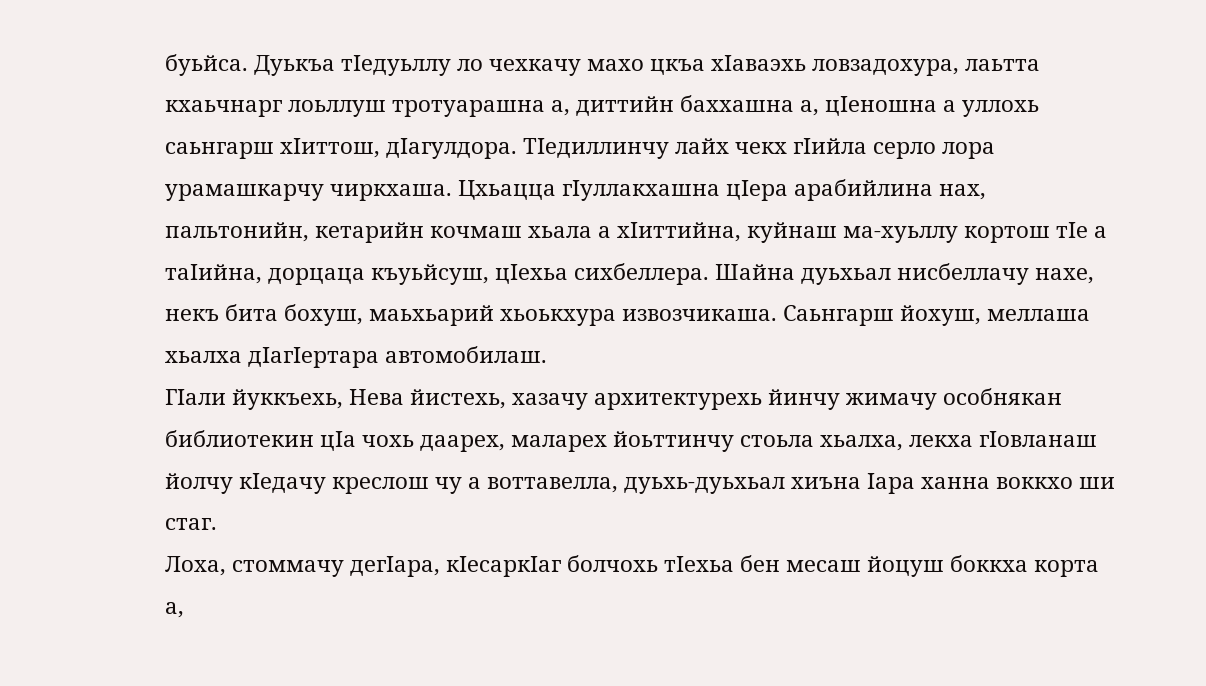буьйса. Дуькъа тӏедуьллу ло чехкачу махо цкъа хӏаваэхь ловзадохура, лаьтта кхаьчнарг лоьллуш тротуарашна а, диттийн баххашна а, цӏеношна а уллохь саьнгарш хӏиттош, дӏагулдора. Тӏедиллинчу лайх чекх гӏийла серло лора урамашкарчу чиркхаша. Цхьацца гӏуллакхашна цӏера арабийлина нах, пальтонийн, кетарийн кочмаш хьала а хӏиттийна, куйнаш ма-хуьллу кортош тӏе а таӏийна, дорцаца къуьйсуш, цӏехьа сихбеллера. Шайна дуьхьал нисбеллачу нахе, некъ бита бохуш, маьхьарий хьоькхура извозчикаша. Саьнгарш йохуш, меллаша хьалха дӏагӏертара автомобилаш.
Гӏали йуккъехь, Нева йистехь, хазачу архитектурехь йинчу жимачу особнякан библиотекин цӏа чохь даарех, маларех йоьттинчу стоьла хьалха, лекха гӏовланаш йолчу кӏедачу креслош чу а воттавелла, дуьхь-дуьхьал хиъна ӏара ханна воккхо ши стаг.
Лоха, стоммачу дегӏара, кӏесаркӏаг болчохь тӏехьа бен месаш йоцуш боккха корта а,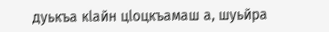дуькъа кӏайн цӏоцкъамаш а, шуьйра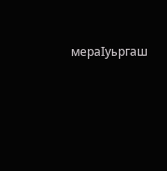мераӏуьргаш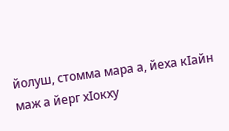йолуш, стомма мара а, йеха кӏайн маж а йерг хӏокху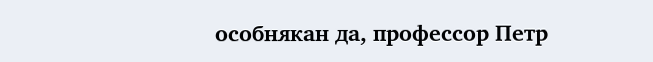особнякан да, профессор Петр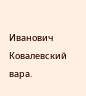Иванович Ковалевский вара.